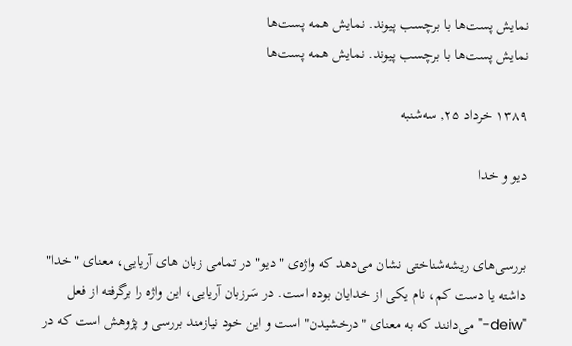نمایش پست‌ها با برچسب پیوند. نمایش همه پست‌ها
نمایش پست‌ها با برچسب پیوند. نمایش همه پست‌ها

۱۳۸۹ خرداد ۲۵, سه‌شنبه

دیو و خدا


بررسی‌های ریشه‌شناختی نشان می‌دهد که واژه‌ی "دیو" در تمامی زبان های آریایی، معنای "خدا" داشته یا دست کم، نام یکی از خدایان بوده است. در سَرزبان آریایی، این واژه را برگرفته از فعل "deiw-" می‌دانند که به معنای "درخشیدن" است و این خود نیازمند بررسی و پژوهش است که در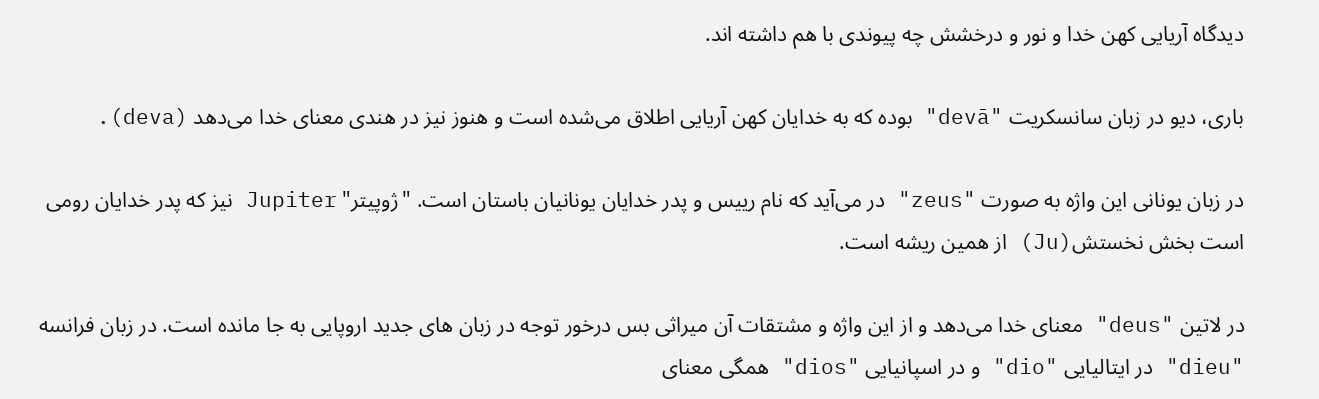دیدگاه آریایی کهن خدا و نور و درخشش چه پیوندی با هم داشته اند.

باری، دیو در زبان سانسکریت "devā" بوده که به خدایان کهن آریایی اطلاق می‌شده است و هنوز نیز در هندی معنای خدا می‌دهد (deva).

در زبان یونانی این واژه به صورت "zeus" در می‌آید که نام رییس و پدر خدایان یونانیان باستان است. "ژوپیتر" Jupiter نیز که پدر خدایان رومی است بخش نخستش(Ju) از همین ریشه است.

در لاتین "deus" معنای خدا می‌دهد و از این واژه و مشتقات آن میراثی بس درخور توجه در زبان های جدید اروپایی به جا مانده است. در زبان فرانسه "dieu" در ایتالیایی "dio" و در اسپانیایی "dios" همگی معنای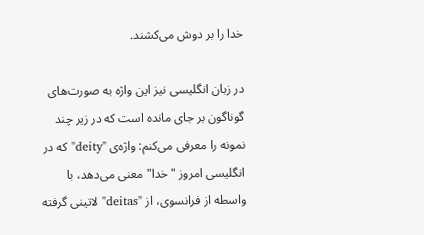خدا را بر دوش می‌کشند.

در زبان انگلیسی نیز این واژه به صورت‌های گوناگون بر جای مانده است که در زیر چند نمونه را معرفی می‌کنم: واژه‌ی "deity" که در انگلیسی امروز "خدا" معنی می‌دهد، با واسطه از فرانسوی، از "deitas" لاتینی گرفته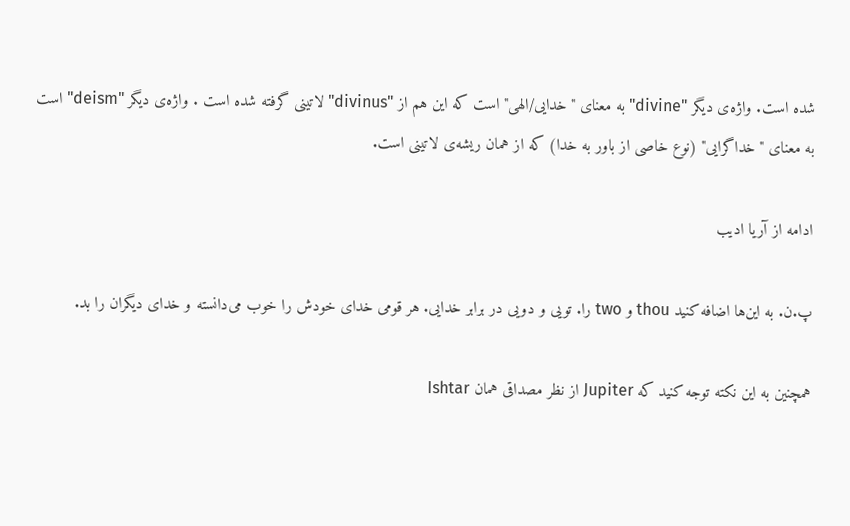شده است. واژه‌ی دیگر "divine" به معنای "خدایی/الهی" است که این هم از "divinus" لاتینی گرفته شده است . واژه‌ی دیگر "deism" است به معنای "خداگرایی" (نوع خاصی از باور به خدا) که از همان ریشه‌ی لاتینی است.

ادامه از آریا ادیب

پ.ن. به این‌ها اضافه کنید thou و two را. تویی و دویی در برابر خدایی. هر قومی خدای خودش را خوب می‌دانسته و خدای دیگران را بد.

همچنین به این نکته توجه کنید که Jupiter از نظر مصداقی همان Ishtar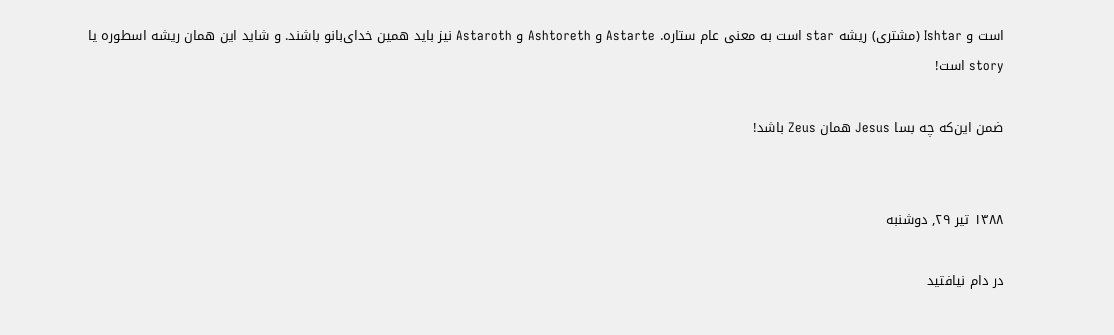است و Ishtar (مشتری) ریشه star است به معنی عام ستاره. Astarte و Ashtoreth و Astaroth نیز باید همین خدای‌بانو باشند. و شاید این همان ریشه اسطوره یا story است!

ضمن این‌که چه بسا Jesus همان Zeus باشد!


۱۳۸۸ تیر ۲۹, دوشنبه

در دام نیافتید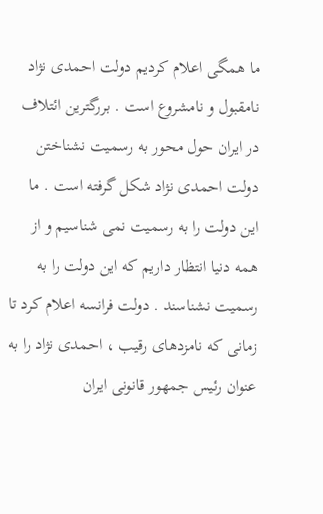ما همگی اعلام کردیم دولت احمدی نژاد نامقبول و نامشروع است . بررگترین ائتلاف در ایران حول محور به رسمیت نشناختن دولت احمدی نژاد شکل گرفته است . ما این دولت را به رسمیت نمی شناسیم و از همه دنیا انتظار داریم که این دولت را به رسمیت نشناسند . دولت فرانسه اعلام کرد تا زمانی که نامزدهای رقیب ، احمدی نژاد را به عنوان رئیس جمهور قانونی ایران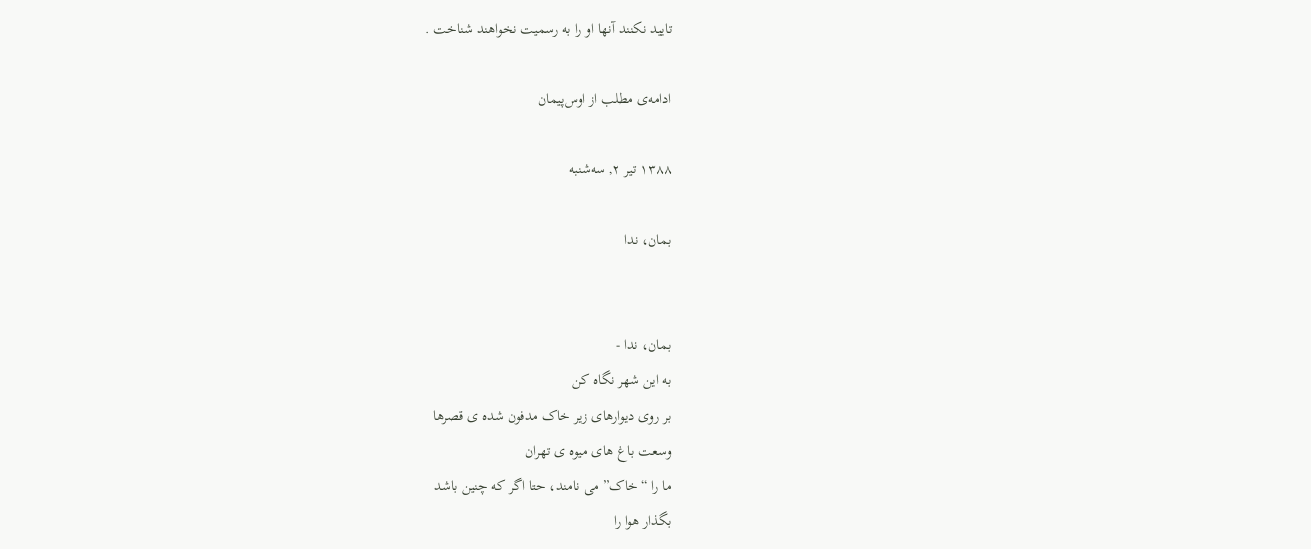تایید نکنند آنها او را به رسمیت نخواهند شناخت .

ادامه‌ى مطلب از اوس‌پيمان

۱۳۸۸ تیر ۲, سه‌شنبه

بمان، ندا


بمان، ندا -
به این شهر نگاه کن
بر روی دیوارهای زیر خاک مدفون شده ی قصرها
وسعت باغ های میوه ی تهران
ما را “خاک” می نامند، حتا اگر که چنین باشد
بگذار هوا را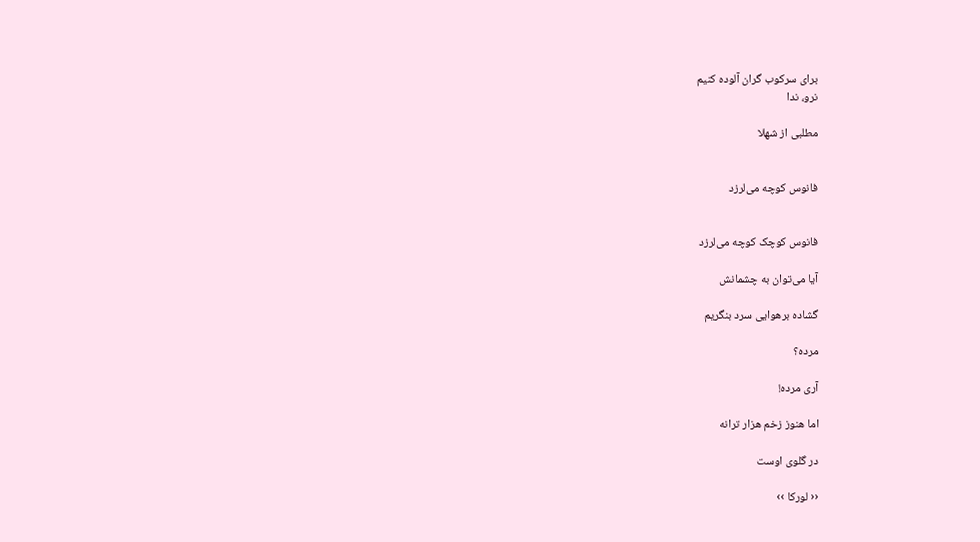برای سرکوب گران آلوده کنیم
نرو، ندا

مطلبى از شهلا


فانوس کوچه می‌لرزد


فانوس کوچک کوچه می‌لرزد

آیا می‌توان به چشمانش

گشاده برهوایی سرد بنگریم

مرده؟

آری مرده!

اما هنوز زخم هزار ترانه

در گلوی اوست

‹‹ لورکا ››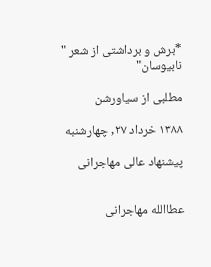*برش و برداشتی از شعر " نابیوسان"

مطلبى از سياورشن

۱۳۸۸ خرداد ۲۷, چهارشنبه

پیشنهاد عالی مهاجرانی


عطا‌الله مهاجرانی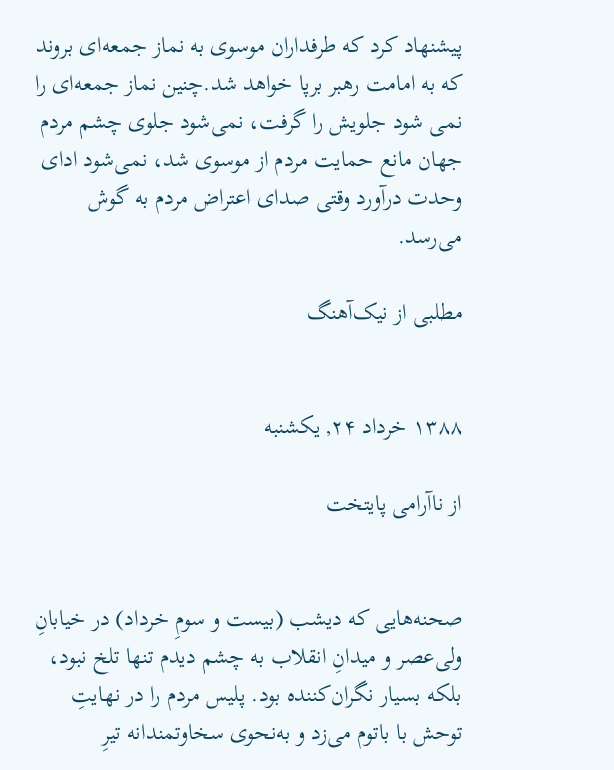پیشنهاد کرد که طرفداران موسوی به نماز جمعه‌ای بروند که به امامت رهبر برپا خواهد شد.چنین نماز جمعه‌ای را نمی شود جلویش را گرفت، نمی‌شود جلوی چشم مردم جهان مانع حمایت مردم از موسوی شد، نمی‌شود ادای وحدت درآورد وقتی صدای اعتراض مردم به گوش می‌رسد.

مطلبى از نيک‌آهنگ


۱۳۸۸ خرداد ۲۴, یکشنبه

از ناآرامی پایتخت


صحنه‌هایی که دیشب (بیست و سومِ خرداد) در خیابانِ ولی‌عصر و میدانِ انقلاب به چشم دیدم تنها تلخ نبود، بلکه بسیار نگران‌کننده بود. پلیس مردم را در نهایتِ توحش با باتوم می‌زد و به‌نحوی سخاوتمندانه تیرِ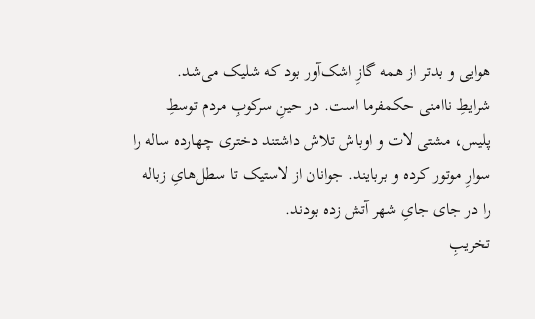هوایی و بدتر از همه گازِ اشک‌آور بود که شلیک می‌شد.
شرایطِ ناامنی حکمفرما است. در حینِ سرکوبِ مردم توسطِ پلیس، مشتی لات و اوباش تلاش داشتند دختری چهارده ساله را سوارِ موتور کرده و بربایند. جوانان از لاستیک تا سطل‌هایِ زباله را در جای جایِ شهر آتش زده بودند.
تخریبِ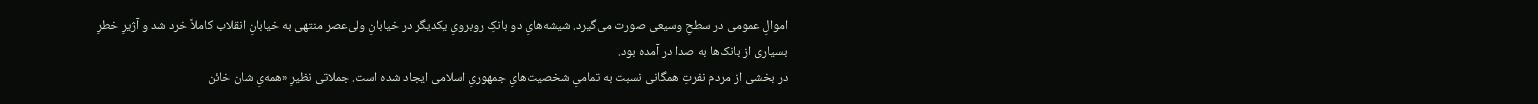اموالِ عمومی در سطحِ وسیعی صورت می‌گیرد. شیشه‌هایِ دو بانکِ روبرویِ یکدیگر در خیابانِ ولی‌عصر منتهی به خیابانِ انقلاب کاملاً خرد شد و آژیرِ خطرِ بسیاری از بانک‌ها به صدا در آمده بود.
در بخشی از مردم نفرتِ همگانی نسبت به تمامیِ شخصیت‌هایِ جمهوریِ اسلامی ایجاد شده است. جملاتی نظیرِ «همه‌یِ شان خائن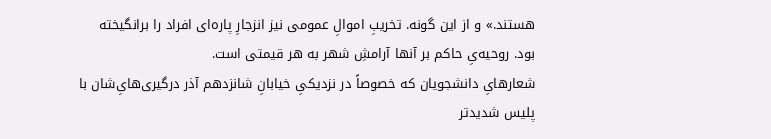هستند.» و از این گونه. تخریبِ اموالِ عمومی نیز انزجارِ پاره‌ای افراد را برانگیخته بود. روحیه‌یِ حاکم بر آنها آرامشِ شهر به هر قیمتی است.
شعارهایِ دانشجویان که خصوصاً در نزدیکیِ خیابانِ شانزدهم آذر درگیری‌هایِ‌شان با پلیس شدیدتر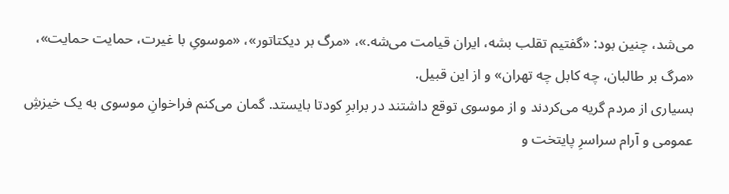می‌شد، چنین بود: «گفتیم تقلب بشه، ایران قیامت می‌شه.»، «مرگ بر دیکتاتور»، «موسویِ با غیرت، حمایت حمایت»، «مرگ بر طالبان، چه کابل چه تهران» و از این قبیل.
بسیاری از مردم گریه می‌کردند و از موسوی توقع داشتند در برابرِ کودتا بایستد. گمان می‌کنم فراخوانِ موسوی به یک خیزشِ عمومی و آرام سراسرِ پایتخت و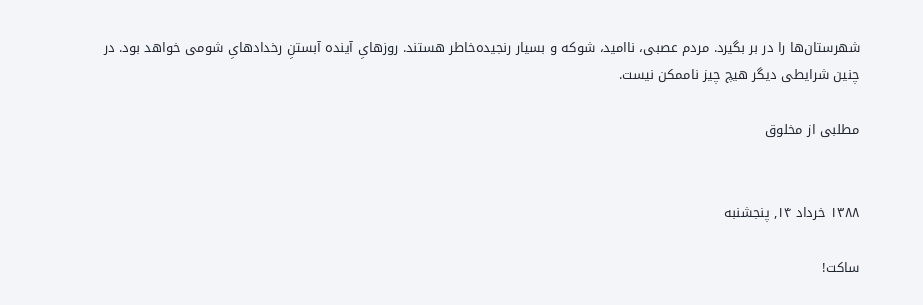شهرستان‌ها را در بر بگیرد. مردم عصبی، ناامید، شوکه و بسیار رنجیده‌خاطر هستند. روزهایِ آینده آبستنِ رخدادهایِ شومی خواهد بود. در چنین شرایطی دیگر هیچ چیز ناممکن نیست.

مطلبى از مخلوق


۱۳۸۸ خرداد ۱۴, پنجشنبه

ساکت!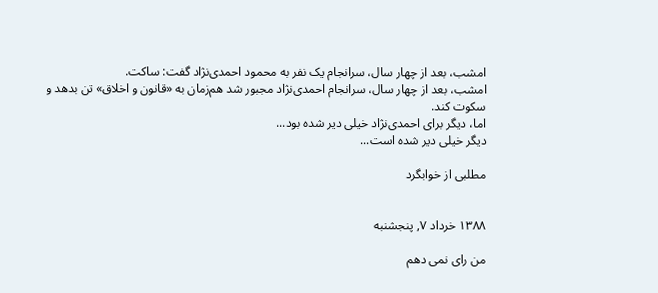امشب، بعد از چهار سال، سرانجام یک نفر به محمود احمدی‌نژاد گفت: ساکت.
امشب، بعد از چهار سال، سرانجام احمدی‌نژاد مجبور شد هم‌زمان به «قانون و اخلاق» تن بدهد و سکوت کند.
اما، دیگر برای احمدی‌نژاد خیلی دیر شده بود...
دیگر خیلی دیر شده است...

مطلبى از خوابگرد


۱۳۸۸ خرداد ۷, پنجشنبه

من رای نمی‌ دهم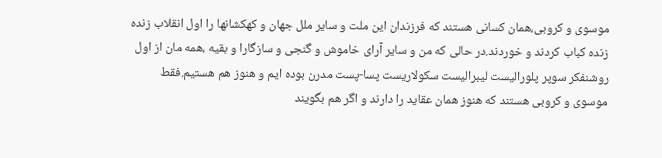موسوی و کروبی،همان کسانی هستند که فرزندان این ملت و سایر ملل جهان و کهکشانها را اول انقلاب زنده زنده کباب کردند و خوردند.در حالی که من و سایر آرای خاموش و گنجی و سازگارا و بقیه ،همه مان از اول روشنفکر سوپر پلورالیست لیبرالیست سکولاریست پسا-پست مدرن بوده ایم و هنوز هم هستیم.فقط موسوی و کروبی هستند که هنوز همان عقاید را دارند و اگر هم بگویند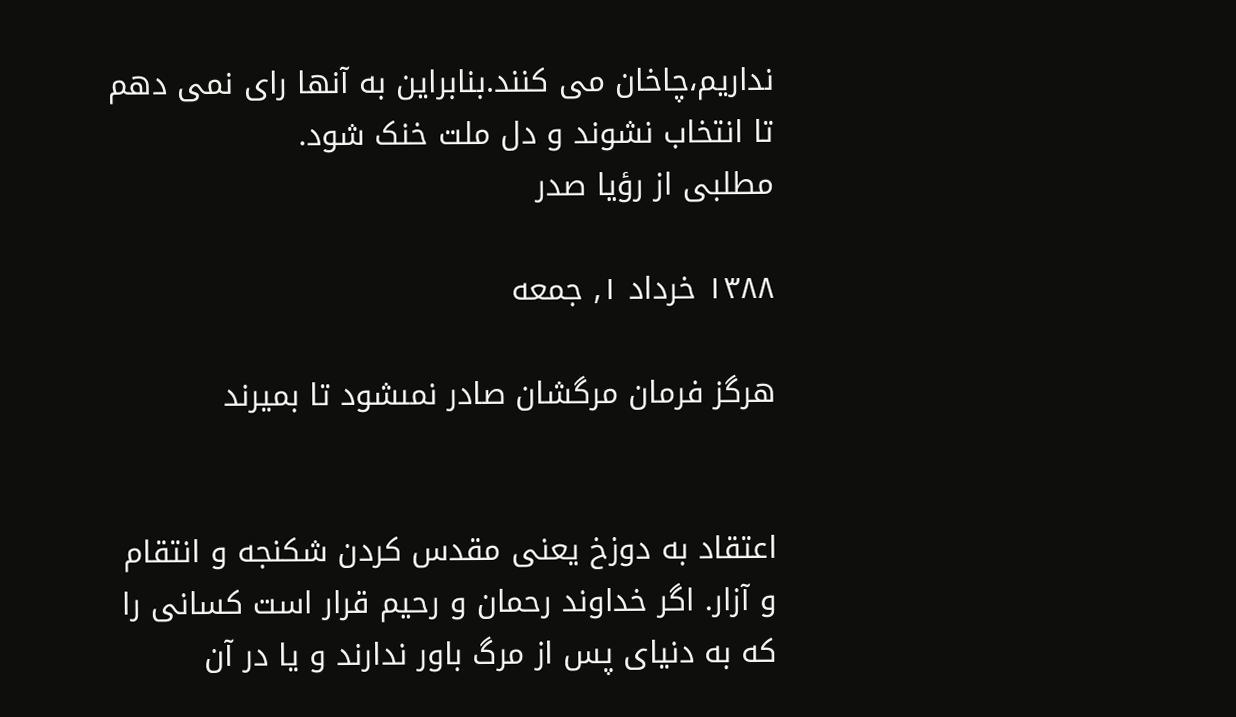نداریم،چاخان می کنند.بنابراین به آنها رای نمی دهم تا انتخاب نشوند و دل ملت خنک شود.
مطلبى از رؤيا صدر

۱۳۸۸ خرداد ۱, جمعه

هرگز فرمان مرگشان صادر نمىشود تا بميرند


اعتقاد به دوزخ یعنی مقدس کردن شکنجه و انتقام و آزار. اگر خداوند رحمان و رحیم قرار است کسانی را که به دنیای پس از مرگ باور ندارند و یا در آن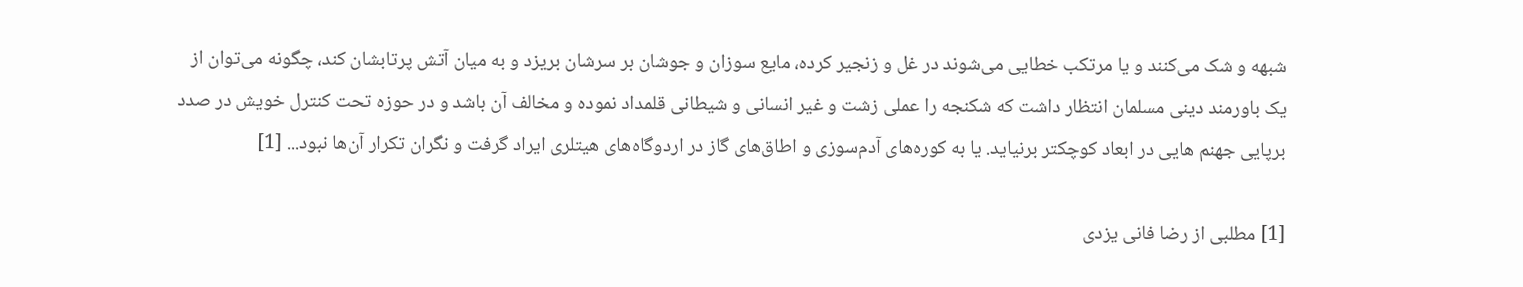شبهه و شک می‌کنند و یا مرتکب خطایی می‌شوند در غل و زنجیر کرده، مایع سوزان و جوشان بر سرشان بریزد و به میان آتش پرتابشان کند، چگونه می‌توان از یک باورمند دینی مسلمان انتظار داشت که شکنجه را عملی زشت و غیر انسانی و شیطانی قلمداد نموده و مخالف آن باشد و در حوزه تحت کنترل خویش در صدد برپایی جهنم‌ هایی در ابعاد کوچکتر برنیاید. یا به کوره‌‌های آدم‌سوزی و اطاق‌های گاز در اردوگاه‌های هیتلری ایراد گرفت و نگران تکرار آن‌ها نبود... [1]

[1] مطلبى از رضا فانى يزدى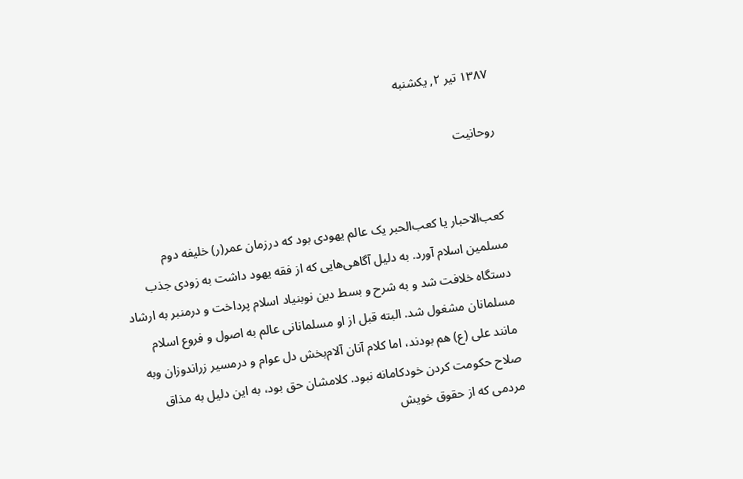۱۳۸۷ تیر ۲, یکشنبه

روحانیت


کعب‌الاحبار یا کعب‌الحبر یک عالم یهودی بود که درزمان عمر(ر) خلیفه دوم مسلمین اسلام آورد. به دلیل آگاهی‌هایی که از فقه یهود داشت به زودی جذب دستگاه خلافت شد و به شرح و بسط دین نوبنیاد اسلام پرداخت و درمنبر به ارشاد مسلمانان مشغول شد. البته قبل از او مسلمانانی عالم به اصول و فروع اسلام مانند علی (ع) هم بودند، اما کلام آنان آلام‌بخش دل عوام و درمسیر زراندوزان وبه صلاح حکومت کردن خودکامانه نبود. کلامشان حق بود، به این دلیل به مذاق مردمی که از حقوق خویش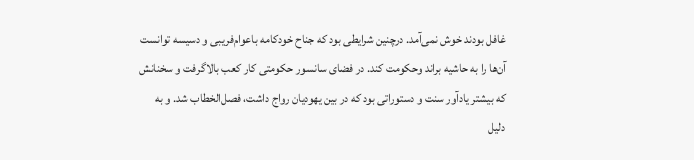غافل بودند خوش نمی‌آمد. درچنین شرایطی بود که جناح خودکامه باعوام‌فریبی و دسیسه توانست آن‌ها را به حاشیه براند وحکومت کند. در فضای سانسور حکومتی کار کعب بالاگرفت و سخنانش که بیشتر یادآور سنت و دستوراتی بود که در بین یهودیان رواج داشت، فصل‌الخطاب شد. و به دلیل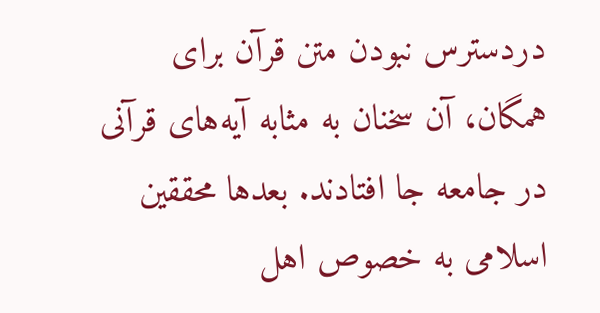دردسترس نبودن متن قرآن برای همگان، آن سخنان به مثابه آیه‌های قرآنی در جامعه جا افتادند. بعدها محققین اسلامی به خصوص اهل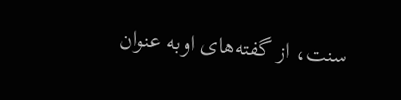سنت، از گفته‌های اوبه عنوان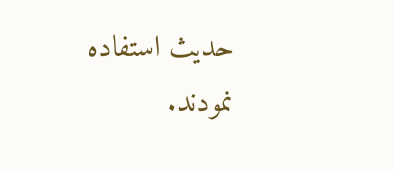حدیث استفاده نمودند.